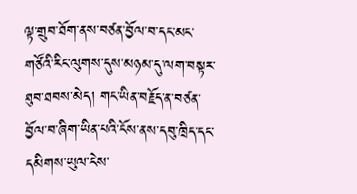ལྟ་གྲུབ་ཐོག་ནས་བཙན་བྱོལ་བ་དང་མང་གཙོའི་རིང་ལུགས་དུས་མཉམ་དུ་ལག་བསྟར་ཐུབ་ཐབས་མེད། གང་ཡིན་བརྗོད་ན་བཙན་བྱོལ་བ་ཞིག་ཡིན་པའི་ངོས་ནས་དབུ་ཁྲིད་དང་དམིགས་ཡུལ་ངེས་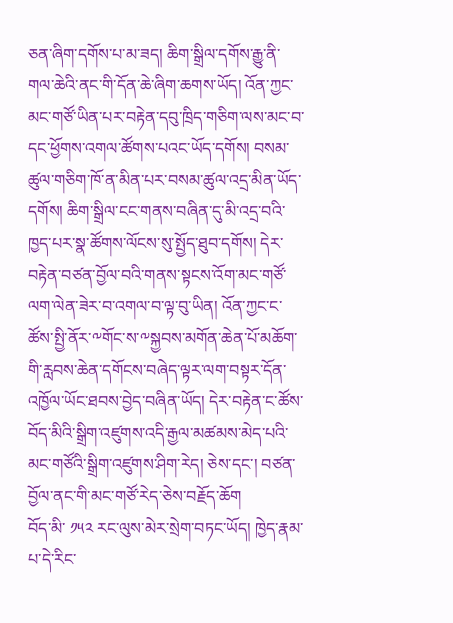ཅན་ཞིག་དགོས་པ་མ་ཟད། ཆིག་སྒྲིལ་དགོས་རྒྱུ་ནི་གལ་ཆེའི་ནང་གི་དོན་ཆེ་ཞིག་ཆགས་ཡོད། འོན་ཀྱང་མང་གཙོ་ཡིན་པར་བརྟེན་དབུ་ཁྲིད་གཅིག་ལས་མང་བ་དང་ཕྱོགས་འགལ་ཚོགས་པའང་ཡོད་དགོས། བསམ་ཚུལ་གཅིག་ཁོ་ན་མིན་པར་བསམ་ཚུལ་འདྲ་མིན་ཡོད་དགོས། ཆིག་སྒྲིལ་ངང་གནས་བཞིན་དུ་མི་འདྲ་བའི་ཁྱད་པར་སྣ་ཚོགས་ལོངས་སུ་སྤྱོད་ཐུབ་དགོས། དེར་བརྟེན་བཙན་བྱོལ་བའི་གནས་སྟངས་འོག་མང་གཙོ་ལག་ལེན་ཟེར་བ་འགལ་བ་ལྟ་བུ་ཡིན། འོན་ཀྱང་ང་ཚོས་སྤྱི་ནོར་༸གོང་ས་༸སྐྱབས་མགོན་ཆེན་པོ་མཆོག་གི་རླབས་ཆེན་དགོངས་བཞེད་ལྟར་ལག་བསྟར་དོན་འཁྱོལ་ཡོང་ཐབས་བྱེད་བཞིན་ཡོད། དེར་བརྟེན་ང་ཚོས་བོད་མིའི་སྒྲིག་འཛུགས་འདི་རྒྱལ་མཚམས་མེད་པའི་མང་གཙོའི་སྒྲིག་འཛུགས་ཤིག་རེད། ཅེས་དང་། བཙན་བྱོལ་ནང་གི་མང་གཙོ་རེད་ཅེས་བརྗོད་ཆོག
བོད་མི་ ༡༥༢ རང་ལུས་མེར་སྲེག་བཏང་ཡོད། ཁྱེད་རྣམ་པ་དེ་རིང་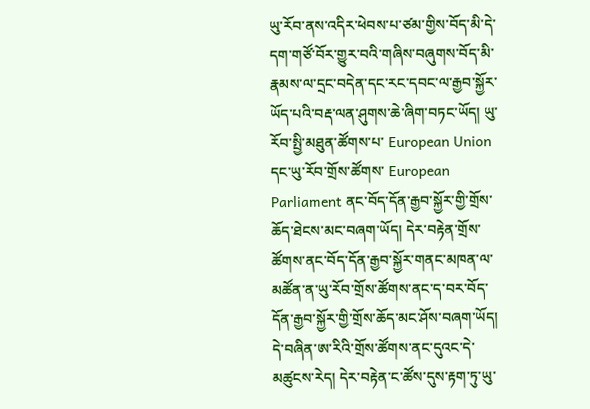ཡུ་རོབ་ནས་འདིར་ཕེབས་པ་ཙམ་གྱིས་བོད་མི་དེ་དག་གཙོ་བོར་གྱུར་བའི་གཞིས་བཞུགས་བོད་མི་རྣམས་ལ་དྲང་བདེན་དང་རང་དབང་ལ་རྒྱབ་སྐྱོར་ཡོད་པའི་བརྡ་ལན་ཤུགས་ཆེ་ཞིག་བཏང་ཡོད། ཡུ་རོབ་སྤྱི་མཐུན་ཚོགས་པ་ European Union དང་ཡུ་རོབ་གྲོས་ཚོགས་ European Parliament ནང་བོད་དོན་རྒྱབ་སྐྱོར་གྱི་གྲོས་ཆོད་ཐེངས་མང་བཞག་ཡོད། དེར་བརྟེན་གྲོས་ཚོགས་ནང་བོད་དོན་རྒྱབ་སྐྱོར་གནང་མཁན་ལ་མཚོན་ན་ཡུ་རོབ་གྲོས་ཚོགས་ནང་ད་བར་བོད་དོན་རྒྱབ་སྐྱོར་གྱི་གྲོས་ཆོད་མང་ཤོས་བཞག་ཡོད། དེ་བཞིན་ཨ་རིའི་གྲོས་ཚོགས་ནང་དུའང་དེ་མཚུངས་རེད། དེར་བརྟེན་ང་ཚོས་དུས་རྟག་ཏུ་ཡུ་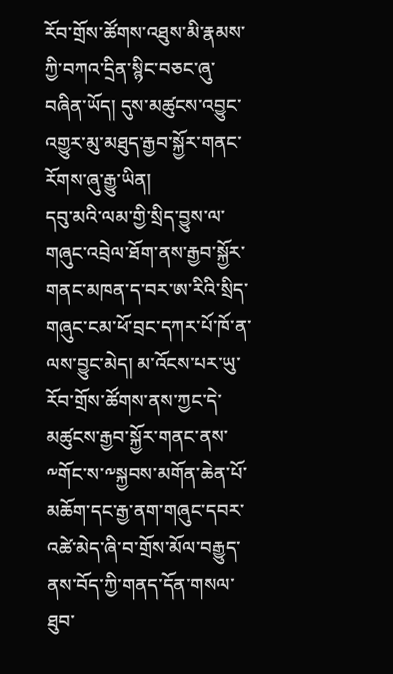རོབ་གྲོས་ཚོགས་འཐུས་མི་རྣམས་ཀྱི་བཀའ་དྲིན་སྙིང་བཅང་ཞུ་བཞིན་ཡོད། དུས་མཚུངས་འབྱུང་འགྱུར་མུ་མཐུད་རྒྱབ་སྐྱོར་གནང་རོགས་ཞུ་རྒྱུ་ཡིན།
དབུ་མའི་ལམ་གྱི་སྲིད་བྱུས་ལ་གཞུང་འབྲེལ་ཐོག་ནས་རྒྱབ་སྐྱོར་གནང་མཁན་ད་བར་ཨ་རིའི་སྲིད་གཞུང་ངམ་ཕོ་བྲང་དཀར་པོ་ཁོ་ན་ལས་བྱུང་མེད། མ་འོངས་པར་ཡུ་རོབ་གྲོས་ཚོགས་ནས་ཀྱང་དེ་མཚུངས་རྒྱབ་སྐྱོར་གནང་ནས་༸གོང་ས་༸སྐྱབས་མགོན་ཆེན་པོ་མཆོག་དང་རྒྱ་ནག་གཞུང་དབར་འཚེ་མེད་ཞི་བ་གྲོས་མོལ་བརྒྱུད་ནས་བོད་ཀྱི་གནད་དོན་གསལ་ཐུབ་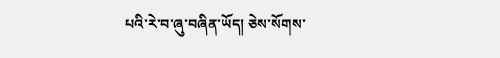པའི་རེ་བ་ཞུ་བཞིན་ཡོད། ཅེས་སོགས་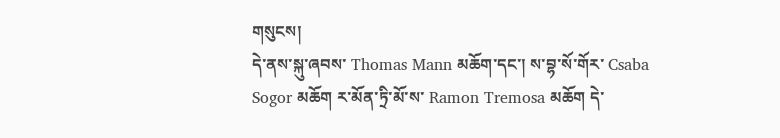གསུངས།
དེ་ནས་སྐུ་ཞབས་ Thomas Mann མཆོག་དང་། ས་བྷ་སོ་གོར་ Csaba Sogor མཆོག ར་མོན་ཏྲི་མོ་ས་ Ramon Tremosa མཆོག དེ་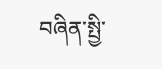བཞིན་སྤྱི་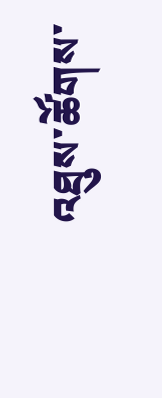འཐུས་ཚོགས་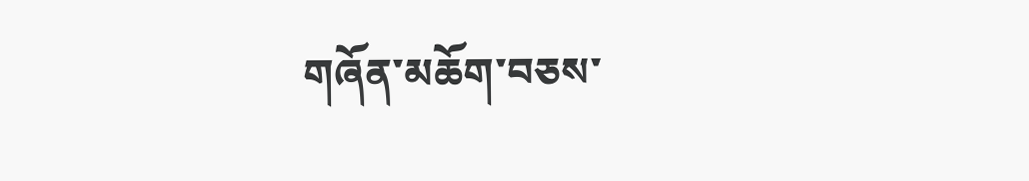གཞོན་མཆོག་བཅས་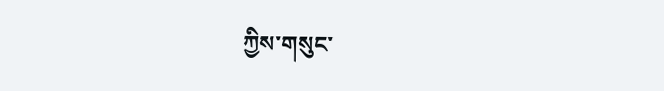ཀྱིས་གསུང་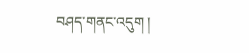བཤད་གནང་འདུག །